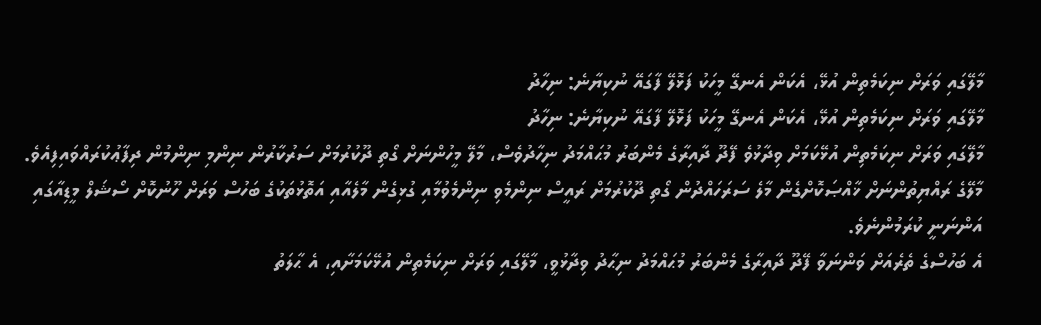މާލޭގައި ވަރަށް ނިކަމެތިން އުޅޭ، އެކަން އެނގޭ މީހަކު ފަޅޮލޭ ފާގައޭ ނުކިޔާނެ: ނިހާދު
މާލޭގައި ވަރަށް ނިކަމެތިން އުޅޭ، އެކަން އެނގޭ މީހަކު ފަޅޮލޭ ފާގައޭ ނުކިޔާނެ: ނިހާދު
މާލޭގައި ވަރަށް ނިކަމެތިން އުޅޭކަމަށް ވިދާޅުވެ ފޭދޫ ދާއިރާގެ މެންބަރު މުޙައްމަދު ނިހާދުވެސް، މާލޭ މީހުންނަށް ގޯތި ދޫކުރުމަށް ސަރުކާރުން ނިންމި ނިންމުން ދިފާޢުކުރައްވައިފިއެވެ.
މާލޭގެ ރައްޔިތުންނަށް ޚާއްޞަކޮށްގެން މާލެ ސަރަހައްދުން ގޯތި ދޫކުރުމަށް ރައީސް ނިންމެވި ނިންމެވުމާއި ގުޅިގެން މާލެއާއި އަތޮޅުތަކުގެ ބަހުސް ވަރަށް ހޫނުކޮށް ސޯޝަލް މީޑިއާގައި އަންނަނީ ކުރަމުންނެވެ.
އެ ބަހުސްގެ ތެރެއަށް ވަންނަވާ ފޭދޫ ދާއިރާގެ މެންބަރު މުޙައްމަދު ނިޙާދު ވިދާޅުވީ، މާލޭގައި ވަރަށް ނިކަމެތިން އުޅޭކަމަށާއި، އެ ޙާލަތު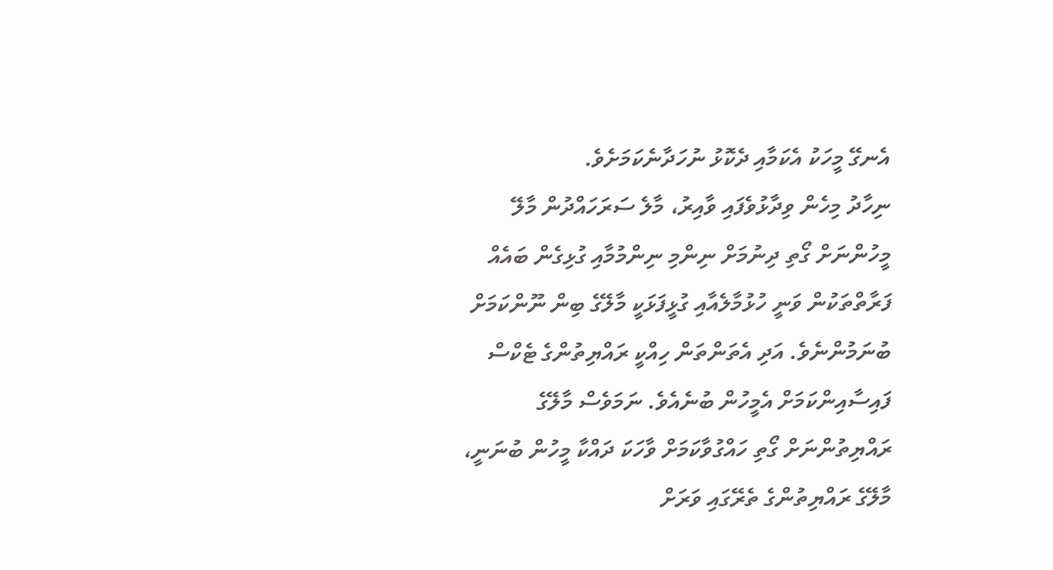އެނގޭ މީހަކު އެކަމާއި ދެކޮޅު ނުހަދާނެކަމަށެވެ.
ނިހާދު މިހެން ވިދާޅުވެފައި ވާއިރު، މާލެ ސަރަހައްދުން މާލޭ މީހުންނަށް ގޯތި ދިނުމަށް ނިންމި ނިންމުމާއި ގުޅިގެން ބައެއް ފަރާތްތަކުން ވަނީ ހުޅުމާލެއާއި ގުޅީފަޅަކީ މާލޭގެ ބިން ނޫންކަމަށް ބުނަމުންނެވެ. އަދި އެތަންތަން ހިއްކީ ރައްޔިތުންގެ ޓެކްސް ފައިސާއިންކަމަށް އެމީހުން ބުނެއެވެ. ނަމަވެސް މާލޭގެ ރައްޔިތުންނަށް ގޯތި ހައްގުވާކަމަށް ވާހަކަ ދައްކާ މީހުން ބުނަނީ، މާލޭގެ ރައްޔިތުންގެ ތެރޭގައި ވަރަށް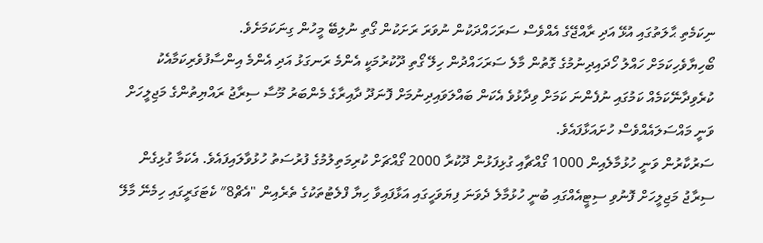ނިކަމެތި ޙާލަތުގައި އުޅޭ އަދި ރާއްޖޭގެ އެއްވެސް ސަރަހައްދަކުން ނުވަރަ ރަށަކުން ގޯތި ނުލިބޭ މީހުން ގިނަކަމަށެވެ.
ބޯހިޔާވެހިކަމަށް ހައްލު ހޯދައިދިނުމުގެ ގޮތުން މާލެ ސަރަހައްދުން ހިލޭ ގޯތި ދޫކުރުމަކީ އެންމެ ރަނގަޅު އަދި އެންމެ އިންސާފުވެރިކަމާއެކު ކުރެވިދާނޭކަމެއް ކަމުގައި ނުފެންނަ ކަމަށް ވިދާޅުވެ އެކަން ބައްލަވައިދިނުމަށް ފޮނަދޫ ދާއިރާގެ މެންބަރު މޫސާ ސިރާޖު ރައްޔިތުންގެ މަޖިލީހަށް ވަނީ މައްސަލައެއްވެސް ހުށައަޅާފައެވެ.
ސަރުކާރުން ވަނީ ހުޅުމާލެއިން 1000 ގޯއްޗާއި ގުޅިފަޅުން ދޫކުރާ 2000 ގޯއްޗަށް ކުރިމަތިލުމުގެ ފުރުސަތު ހުޅުވާލައިފައެވެ. އެކަމާ ގުޅިގެން ސިރާޖު މަޖިލީހަށް ފޮނުވި ސިޓީއެއްގައި ބުނީ ހުޅުމާލެ ދެވަނަ ފިޔަވަހީގައި އަޅާފައިވާ ހިޔާ ފްލެޓުތަކުގެ ތެރެއިން "އެޗް8″ ކެޓަގަރީގައި ހިމެނޭ މާލޭ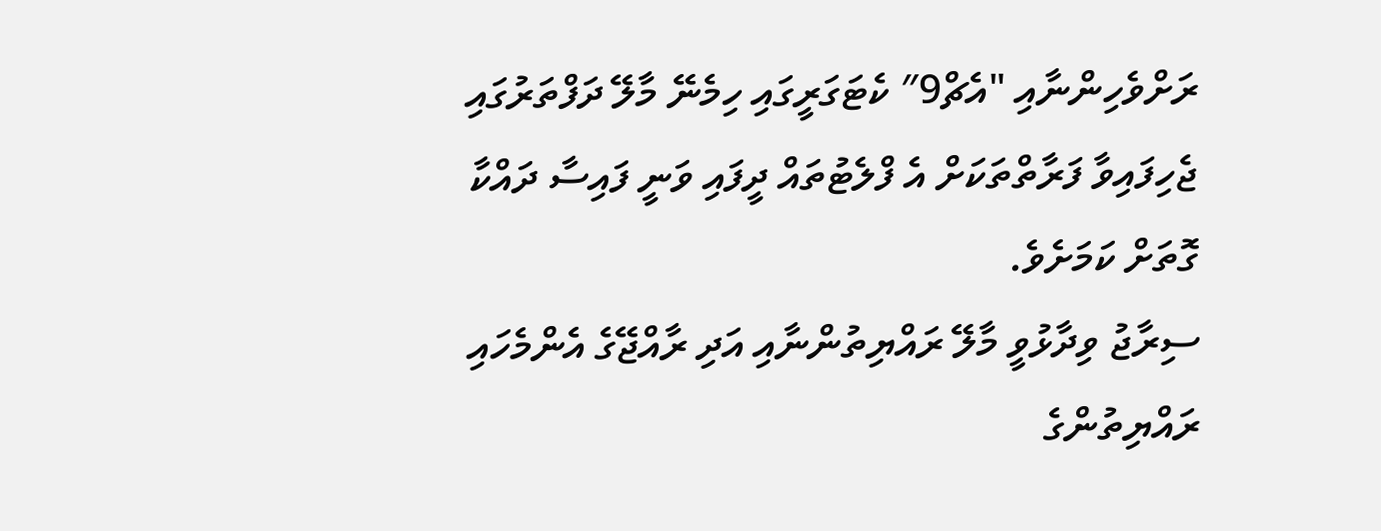ރަށްވެހިންނާއި "އެޗް9″ ކެޓަގަރީގައި ހިމެނޭ މާލޭ ދަފްތަރުގައި ޖެހިފައިވާ ފަރާތްތަކަށް އެ ފްލެޓުތައް ދީފައި ވަނީ ފައިސާ ދައްކާ ގޮތަށް ކަމަށެވެ.
ސިރާޖު ވިދާޅުވީ މާލޭ ރައްޔިތުންނާއި އަދި ރާއްޖޭގެ އެންމެހައި ރައްޔިތުންގެ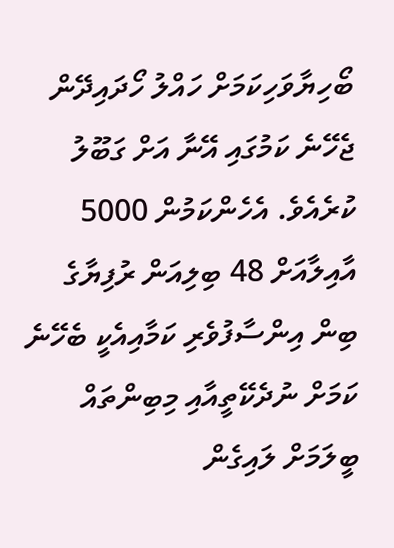ބޯހިޔާވަހިކަމަށް ހައްލު ހޯދައިދޭން ޖެހޭނެ ކަމުގައި އޭނާ އަށް ގަބޫލު ކުރެއެވެ. އެހެންކަމުން 5000 އާއިލާއަށް 48 ބިލިއަން ރުފިޔާގެ ބިން އިންސާފުވެރި ކަމާއިއެކީ ބެހޭނެ ކަމަށް ނުދެކޭތީއާއި މިބިންތައް ބީލަމަށް ލައިގެން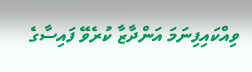ވިއްކައިފިނަމަ އަންދާޒާ ކުރެވޭ ފައިސާގެ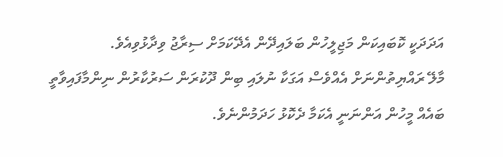އަދަދަކީ ކޮބައިކަން މަޖިލީހުން ބަލައިދޭން އެދޭކަމަށް ސިރާޖު ވިދާޅުވިއެވެ.
މާލޭ ރައްޔިތުންނަށް އެއްވެސް އަގަކާ ނުލައި ބިން ދޫކުރަން ސަރުކާރުން ނިންމާފައިވާތީ ބައެއް މީހުން އަންނަނީ އެކަމާ ދެކޮޅު ހަދަމުންނެވެ.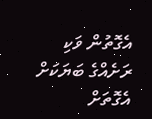އެގޮތުން ވަކި ރަށެއްގެ ބަޔަކަށް އެގޮތަށް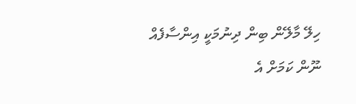ހިލޭ މާލޭން ބިން ދިނުމަކީ އިންސާފެއް ނޫން ކަމަށް އެ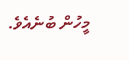މީހުން ބުނެއެވެ.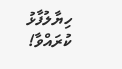ހިޔާލުފާޅު ކުރައްވާ!